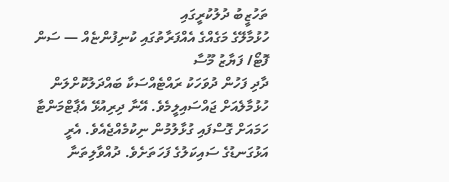ތަހުޒީބު ދުލުކުރީގައި
ހުޅުމާލޭގެ މަގެއްގެ އެއްފަރާތުގައި ކުނިފުންޏެއް — ސަން ފޮޓޯ/ ފަޔާޒު މޫސާ
ދާދި ފަހުން ދުވަހަކު ރައްޓެއްސަކާ ބައްދަލުކޮށްލަން ހުޅުމާލެއަށް ޖައްސައިލީމެވެ. އޭނާ ދިރިއުޅޭ އެޕާޓްމަންޓާ ހަމައަށް ގޮސްފައި ގުޅާލުމުން ނިކުމެއްޖެއެވެ. އެރީ އަޅުގަނޑުގެ ސައިކަލުގެ ފަހަތަށެވެ. ދުއްވާލިތަނާ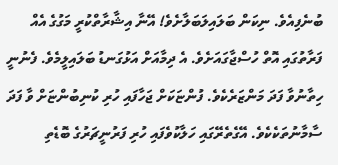ބުނެފިއެވެ. ނިކަން ބަލައިލަބަލާށެވެ! އޭނާ އިޝާރާތްކުރީ މަގުގެ އެއް ފަރާތުގައި އޮތް ހުސްޖާގައަށެވެ. އެ ދިމާއަށް އަޅުގަނޑު ބަލައިލީމެވެ. ފެނުނީ ހިތާނުވާ ފަދަ މަންޒަރެކެވެ. ފުންޏަކަށް ޖަހާފައި ހުރި ކުނިބުންޏަށް ވާ ފަދަ ސާމާނުތަކެކެވެ. އޭގެތެރޭގައި ހަލާކުވެފައި ހުރި ފަރުނީޗަރުގެ ބޮޑެތި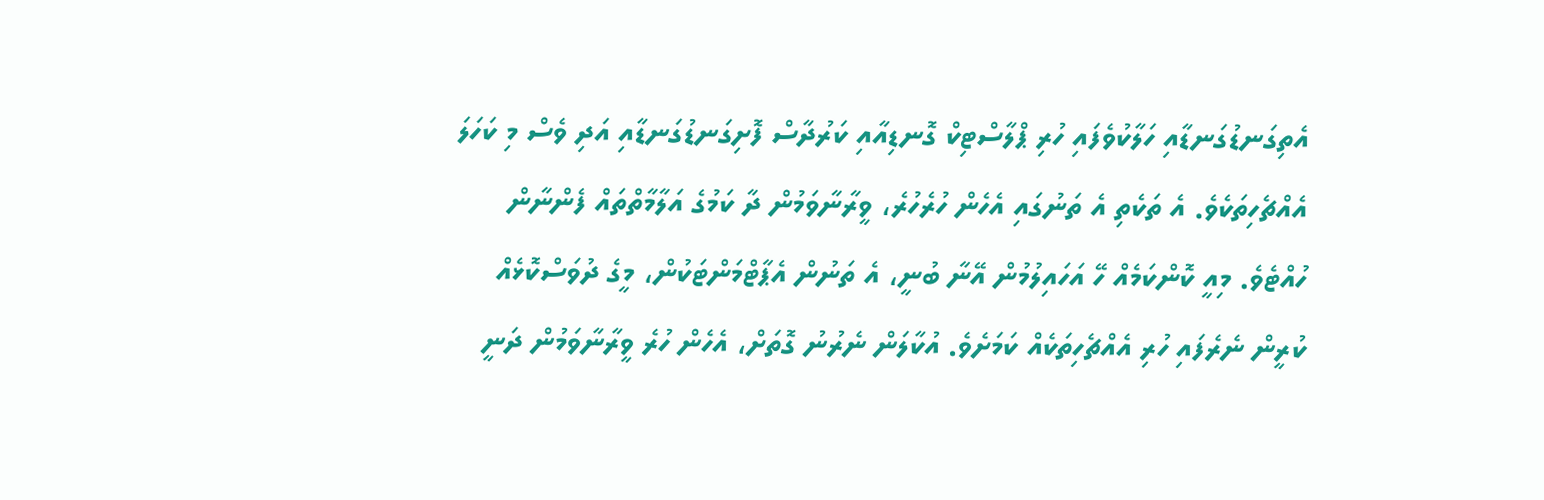އެތިގަނޑުގަނޑާއި ހަލާކުވެފައި ހުރި ޕްލާސްޓިކް ގޮނޑިއާއި ކަރުދާސް ފޮށިގަނޑުގަނޑާއި އަދި ވެސް މި ކަހަލަ އެއްޗެހިތަކެވެ. އެ ތަކެތި އެ ތަނުގައި އެހެން ހުރެހުރެ، ވީރާނާވަމުން ދާ ކަމުގެ އަލާމާތްތައް ފެންނާން ހުއްޓެވެ. މިއީ ކޮންކަމެއް ހޭ އަހައިލުމުން އޭނާ ބުނީ، އެ ތަނުން އެޕާޓްމަންޓަކުން، މީގެ ދުވަސްކޮޅެއް ކުރީން ނެރެފައި ހުރި އެއްޗެހިތަކެއް ކަމަށެވެ. އުކާލަން ނެރުނު ގޮތަށް، އެހެން ހުރެ ވީރާނާވަމުން ދަނީ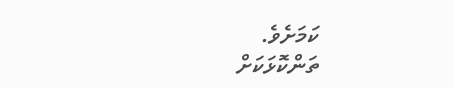ކަމަށެވެ.
ތަންކޮޅަކަށް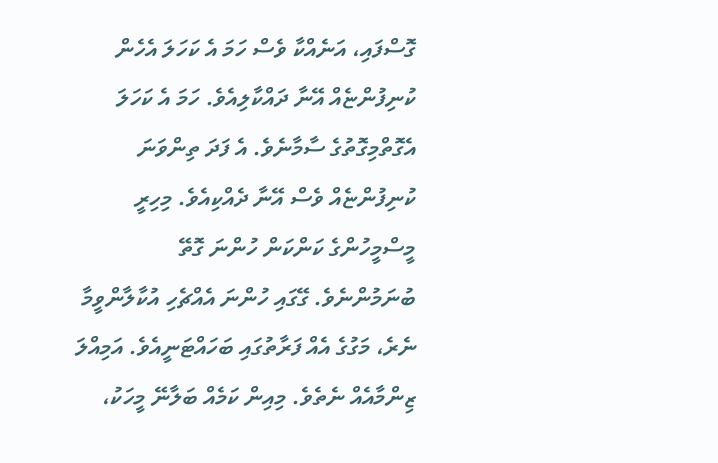ގޮސްފައި، އަނެއްކާ ވެސް ހަމަ އެ ކަހަލަ އެހެން ކުނިފުންޏެއް އޭނާ ދައްކާލިއެވެ. ހަމަ އެ ކަހަލަ އެގޮތްމިގޮތުގެ ސާމާނެވެ. އެ ފަދަ ތިންވަނަ ކުނިފުންޏެއް ވެސް އޭނާ ދެއްކިއެވެ. މިހިރީ މީސްމީހުންގެ ކަންކަން ހުންނަ ގޮތޭ ބުނަމުންނެވެ. ގޭގައި ހުންނަ އެއްޗެހި އުކާލާންވީމާ ނެރެ، މަގުގެ އެއް ފަރާތުގައި ބަހައްޓަނީއެވެ. އަމިއްލަ ޒިންމާއެއް ނެތެވެ. މިއިން ކަމެއް ބަލާނޭ މީހަކު،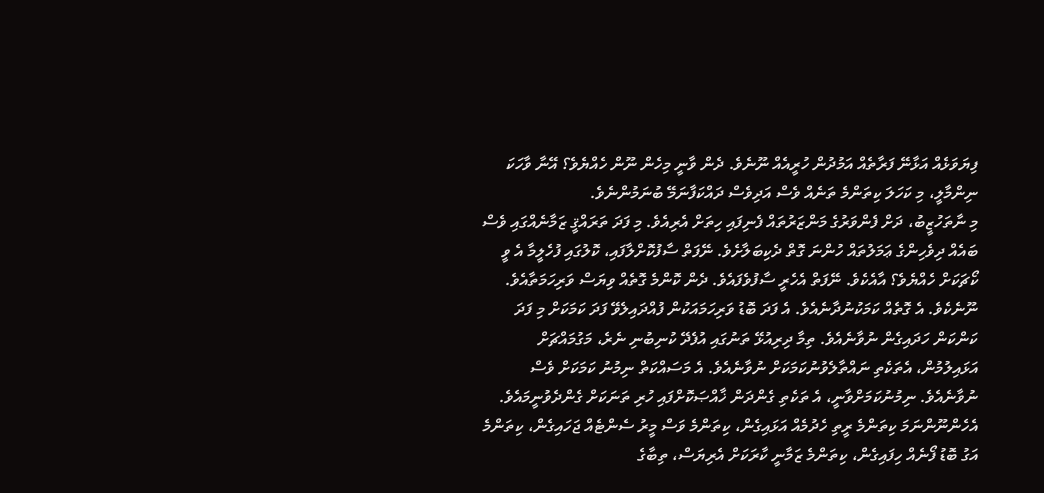ފިޔަވަޅެއް އަޅާނޭ ފަރާތެއް އަމުދުން ހުރީއެއް ނޫނެވެ. ދެން ވާނީ މިހެން ނޫން ހެއްޔެވެ؟ އޭނާ ވާހަކަ ނިންމާލީ، މި ކަހަލަ ކިތަންމެ ތަނެއް ވެސް އަދިވެސް ދައްކަފާނަމޭ ބުނަމުންނެވެ.
މި ނާތަހުޒީބު، ދަށް ފެންވަރުގެ މަންޒަރުތައް ފެނިފައި ހިތަށް އެރިއެވެ. މި ފަދަ ތަރައްޤީ ޒަމާނެއްގައި ވެސް ބައެއް ދިވެހިންގެ ޢަމަލުތައް ހުންނަ ގޮތް ދެކިބަލާށެވެ. ނޭފަތް ސާފުކޮށްލާފައި، ކޮލުގައި ފުހެލީމާ އެ ވީ ކޯޗަކަށް ހެއްޔެވެ؟ އާއެކެވެ. ނޭފަތް އެހެރީ ސާފުވެފައެވެ. ދެން ކޮންމެ ގޮތެއް ވިޔަސް ވަރިހަމަތާއެވެ. ނޫނެކެވެ. އެ ގޮތެއް ކަމަކުނުދާނެއެވެ. އެ ފަދަ ބޮޑު ވަރިހަމައަކުން ފުއްދައިލެވޭ ފަދަ ކަމަކަށް މި ފަދަ ކަންކަން ހަދައިގެން ނުވާނެއެވެ. ތިމާ ދިރިއުޅޭ ތަނުގައި އުފެދޭ ކުނިބުނި ނެރެ، މަގުމައްޗަށް އަޅައިލުމުން، އެތަކެތި ނައްތާލެވުނުކަމަކަށް ނުވާނެއެވެ. އެ މަސައްކަތް ނިމުނު ކަމަކަށް ވެސް ނުވާނެއެވެ. ނިމުނުކަމަށްވާނީ، އެ ތަކެތި ގެންދަން ޚާއްޞަކޮށްފައި ހުރި ތަނަކަށް ގެންދެވުނީމައެވެ. އެހެންނޫންނަމަ ކިތަންމެ ރީތި ހެދުމެއް އަޅައިގެން، ކިތަންމެ ވަސް މީރު ސެންޓެއް ޖަހައިގެން، ކިތަންމެ އަގު ބޮޑު ފޯނެއް ހިފައިގެން، ކިތަންމެ ޒަމާނީ ކާރަކަށް އެރިޔަސް، ތިބާގެ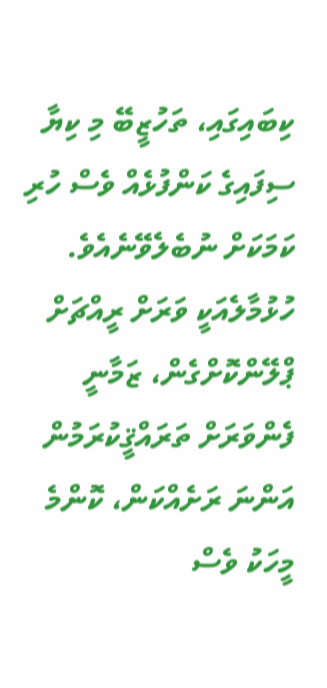ކިބައިގައި، ތަހުޒީބޭ މި ކިޔާ ސިފައިގެ ކަންފުޅެއް ވެސް ހުރި ކަމަކަށް ނުބެލެވޭނެއެވެ.
ހުޅުމާލެއަކީ ވަރަށް ރީއްޗަށް ޕްލޭންކޮށްގެން، ޒަމާނީ ފެންވަރަށް ތަރައްޤީކުރަމުން އަންނަ ރަށެއްކަން، ކޮންމެ މީހަކު ވެސް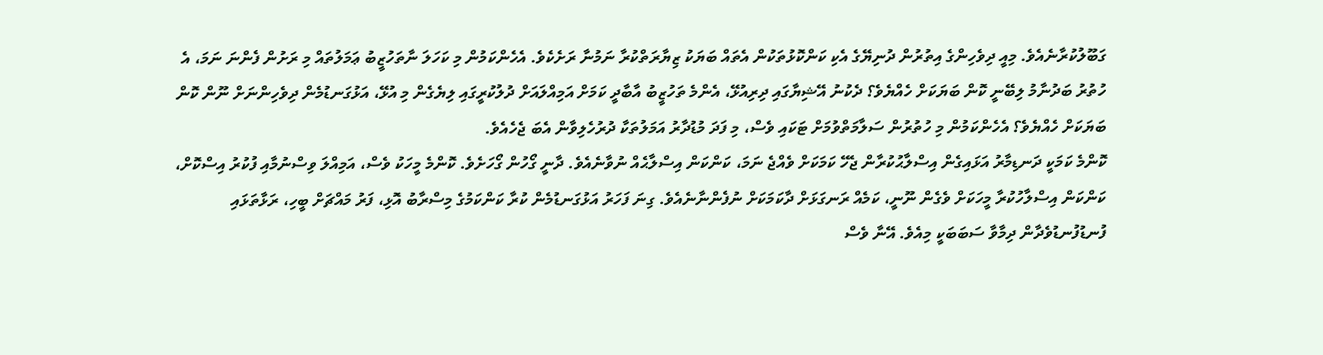ގަބޫލުކުރާނެއެވެ. މިއީ ދިވެހިންގެ އިތުރުން ދުނިޔޭގެ އެކި ކަންކޮޅުތަކުން އެތައް ބަޔަކު ޒިޔާރަތްކުރާ ނަމުނާ ރަށެކެވެ. އެހެންކަމުން މި ކަހަލަ ނާތަހުޒީބު ޢަމަލުތައް މި ރަށުން ފެންނަ ނަމަ، އެ ހުތުރު ބަދުނާމު ލިބޭނީ ކޮން ބަޔަކަށް ހެއްޔެވެ؟ ދެކުނު އޭޝިޔާގައި ދިރިއުޅޭ، އެންމެ ތަހުޒީބު އާބާދީ ކަމަށް އަމިއްލައަށް ދުލުކުރީގައި ލިޔެގެން މި އުޅޭ، އަޅުގަނޑުމެން ދިވެހިންނަށް ނޫން ކޮން ބަޔަކަށް ހެއްޔެވެ؟ އެހެންކަމުން މި ހުތުރުން ސަލާމަތްވުމަށް ޓަކައި ވެސް، މި ފަދަ މުޑުދާރު އަމަލުތަކާ ދުރުހެލިވާން އެބަ ޖެހެއެވެ.
ކޮންމެ ކަމަކީ ދަނޑިމާރު އަޅައިގެން އިސްލާޙުކުރާން ޖެހޭ ކަމަކަށް ވެއްޖެ ނަމަ، ކަންކަން އިސްލާޙެއް ނުވާނެއެވެ. ދާނީ ގޯހުން ގޯހަށެވެ. ކޮންމެ މީހަކު ވެސް، އަމިއްލަ ވިސްނުމާއި ފުކުރު އިސްކޮށް، ކަންކަން އިސްލާހުކުރާ މީހަކަށް ވެގެން ނޫނީ، ކަމެއް ރަނގަޅަށް ދާކަމަކަށް ނުފެންނާނެއެވެ. ގިނަ ފަހަރު އަޅުގަނޑުމެން ކުރާ ކަންކަމުގެ މިސްރާބު އޮޅި، ފަރު މައްޗަށް ބީހި، ރަޅާތަޅައި ފުނޑުފުނޑުވެދާން ދިމާވާ ސަބަބަކީ މިއެވެ. އޭނާ ވެސް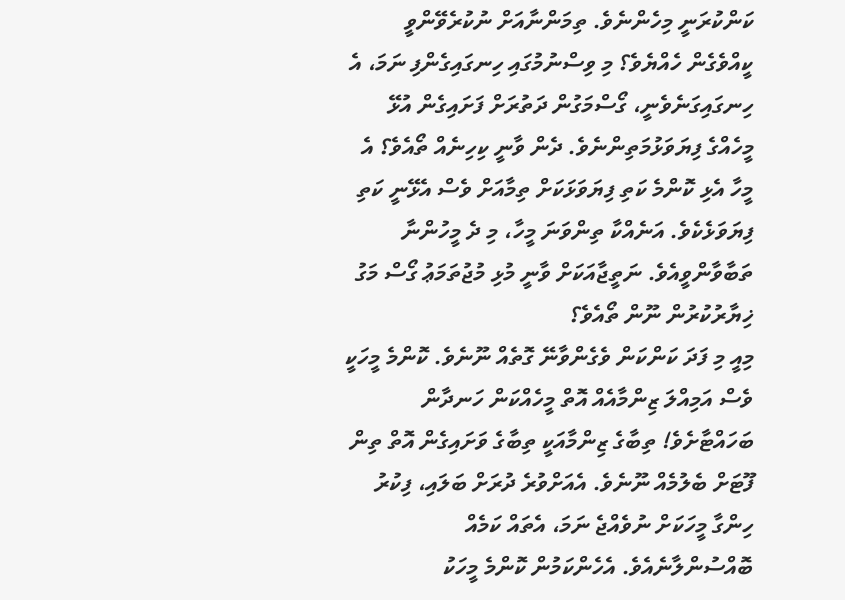ކަންކުރަނީ މިހެންނެވެ. ތިމަންނާއަށް ނުކުރެވޭންވީ ކީއްވެގެން ހެއްޔެވެ؟ މި ވިސްނުމުގައި ހިނގައިގެންފި ނަމަ، އެ ހިނގައިގަނެވެނީ، ގޯސްމަގުން ދަތުރަށް ފަށައިގެން އުޅޭ މީހެއްގެ ފިޔަވަޅުމަތިންނެވެ. ދެން ވާނީ ކިހިނެއް ތޯއެވެ؟ އެ މީހާ އެޅި ކޮންމެ ކަތި ފިޔަވަޅަކަށް ތިމާއަށް ވެސް އެޅޭނީ ކަތި ފިޔަވަޅެކެވެ. އަނެއްކާ ތިންވަނަ މީހާ، މި ދެ މީހުންނާ ތަބާވާންވީއެވެ. ނަތީޖާއަކަށް ވާނީ މުޅި މުޖުތަމަޢު ގޯސް މަގު ޚިޔާރުކުރުން ނޫން ތޯއެވެ؟
މިއީ މި ފަދަ ކަންކަން ވެގެންވާނޭ ގޮތެއް ނޫނެވެ. ކޮންމެ މީހަކީ ވެސް އަމިއްލަ ޒިންމާއެއް އޮތް މީހެއްކަން ހަނދާން ބަހައްޓާށެވެ! ތިބާގެ ޒިންމާއަކީ ތިބާގެ ވަށައިގެން އޮތް ތިން ފޫޓަށް ބެލުމެއް ނޫނެވެ. އެއަށްވުރެ ދުރަށް ބަލައި، ފިކުރު ހިންގާ މީހަކަށް ނުވެއްޖެ ނަމަ، އެތައް ކަމެއް ބޮއްސުންލާނެއެވެ. އެހެންކަމުން ކޮންމެ މީހަކު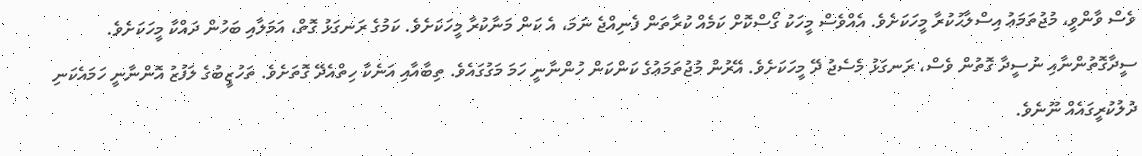ވެސް ވާންވީ، މުޖުތަމަޢު އިސްލާޙުކުރާ މީހަކަށެވެ. އެއްވެސް މީހަކު ގޯސްކޮށް ކަމެއް ކުރާތަން ފެނިއްޖެ ނަމަ، އެ ކަން މަނާކުރާ މީހަކަށެވެ. ކަމުގެ ރަނގަޅު ގޮތް، އަމަލާއި ބަހުން ދައްކާ މީހަކަށެވެ. ސީދާގޮތުންނާއި ނުސީދާ ގޮތުން ވެސް، ރަނގަޅު މެސެޖު ދޭ މީހަކަށެވެ. އޭރުން މުޖުތަމަޢުގެ ކަންކަން ހުންނާނީ ހަމަ މަގުގައެވެ. ތިބާއާއި އަނެކާ ހިތްއެދޭ ގޮތަށެވެ. ތަހުޒީބުގެ ލަފުޒު އޮންނާނީ ހަމައެކަނި ދުލުކުރީގައެއް ނޫނެވެ.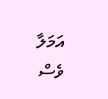އަމަލާ ވެސް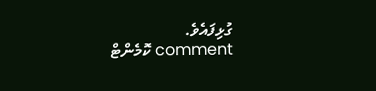ގުޅިފައެވެ.
comment ކޮމެންޓް